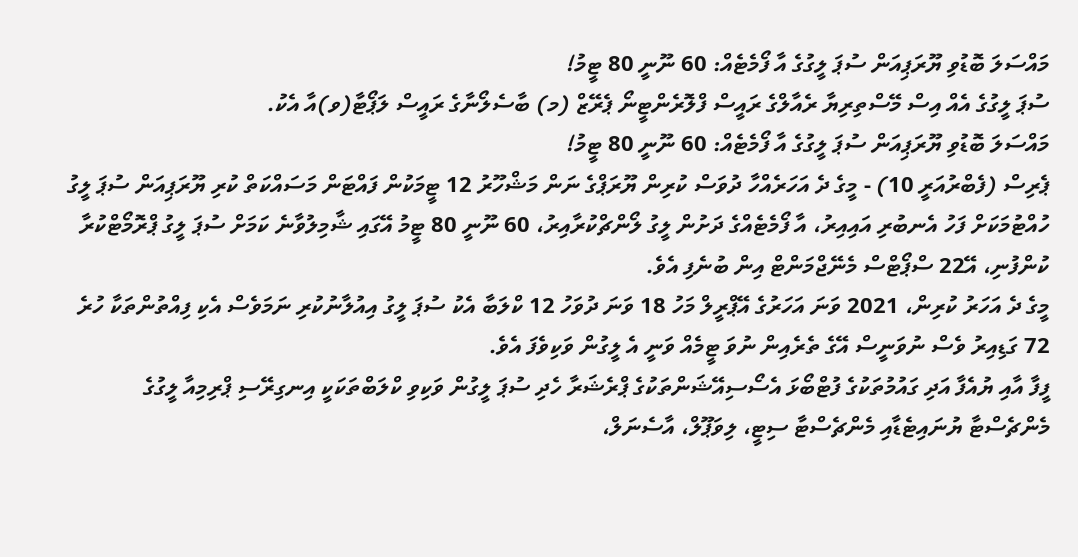މައްސަލަ ބޮޑުވި ޔޫރަޕިއަން ސުޕަ ލީގުގެ އާ ފޯމެޓެއް: 60 ނޫނީ 80 ޓީމު!
ސުޕަ ލީގުގެ އެއް އިސް މޭސްތިރިޔާ ރެއާލްގެ ރައީސް ފްލޮރެންޓީނޯ ޕެރޭޒް (މ) ބާސެލޯނާގެ ރައީސް ލަޕޯޓާ(ވ)އާ އެކު.
މައްސަލަ ބޮޑުވި ޔޫރަޕިއަން ސުޕަ ލީގުގެ އާ ފޯމެޓެއް: 60 ނޫނީ 80 ޓީމު!
ޕެރިސް (ފެބްރުއަރީ 10) - މީގެ ދެ އަހަރެއްހާ ދުވަސް ކުރިން ޔޫރަޕްގެ ނަން މަޝްހޫރު 12 ޓީމަކުން ފައްޓަން މަސައްކަތް ކުރި ޔޫރަޕިއަން ސުޕަ ލީގު ހުއްޓުމަކަށް ފަހު އެނބުރި އައިއިރު، އާ ފޯމެޓެއްގެ ދަށުން ލީގު ލޯންޗްކުރާއިރު، 60 ނޫނީ 80 ޓީމު އޭގައި ޝާމިލުވާނެ ކަމަށް ސުޕަ ލީގު ޕްރޮމޯޓްކުރާ ކުންފުނި، އޭ22 ސްޕޯޓްސް މެނޭޖްމަންޓް އިން ބުނެފި އެވެ.
މީގެ ދެ އަހަރު ކުރިން، 2021 ވަނަ އަހަރުގެ އޭޕްރީލް މަހު 18 ވަނަ ދުވަހު 12 ކްލަބާ އެކު ސުޕަ ލީގު އިއުލާނުކުރި ނަމަވެސް އެކި ފިއްތުންތަކާ ހުރެ 72 ގަޑިއިރު ވެސް ނުވަނީސް އޭގެ ތެރެއިން ނުވަ ޓީމެއް ވަނީ އެ ލީގުން ވަކިވެފަ އެވެ.
ފީފާ އާއި ޔުއެފާ އަދި ގައުމުތަކުގެ ފުޓްބޯޅަ އެސޯސިއޭޝަންތަކުގެ ޕްރެޝަރާ ހެދި ސުޕަ ލީގުން ވަކިވި ކްލަބްތަކަކީ އިނގިރޭސި ޕްރިމިއާ ލީގުގެ މެންޗެސްޓާ ޔުނައިޓެޑާއި މެންޗެސްޓާ ސިޓީ، ލިވަޕޫލް، އާސެނަލް،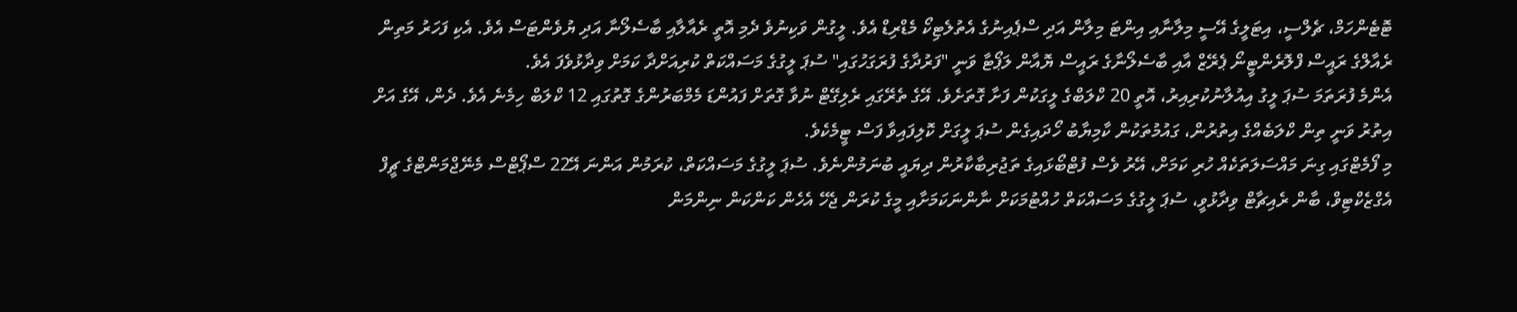ޓޮޓެންހަމް، ޗެލްސީ، އިޓަލީގެ އޭސީ މިލާނާއި އިންޓަ މިލާން އަދި ސްޕެއިނުގެ އެތުލެޓިކޯ މެޑްރިޑް އެވެ. ލީގުން ވަކިނުވެ ދެމި އޮތީ ރެއާލާއި ބާސެލޯނާ އަދި ޔުވެންޓަސް އެވެ. އެކި ފަހަރު މަތިން ރެއާލްގެ ރައީސް ފްލޮރެންޓީނޯ ޕެރޭޒް އާއި ބާސެލޯނާގެ ރައީސް ޔޮއާން ލަޕޯޓާ ވަނީ "ފަރުދާގެ ފުރަގަހުގައި" ސުޕަ ލީގުގެ މަސައްކަތް ކުރިއަށްދާ ކަމަށް ވިދާޅުވެފަ އެވެ.
އެންމެ ފުރަތަމަ ސުޕަ ލީގު އިއުލާނުކުރިއިރު، އޮތީ 20 ކްލަބްގެ ލީގަކުން ފަށާ ގޮތަށެވެ. އޭގެ ތެރޭގައި ރެލިގޭޓް ނުވާ ގޮތަށް ފައުންޑަ މެމްބަރުންގެ ގޮތުގައި 12 ކްލަބް ހިމެނެ އެވެ. ދެން، އޭގެ އަށް އިތުރު ވަނީ ތިން ކްލަބެއްގެ އިތުރުން، ގައުމުތަކުން ކާމިޔާބު ހޯދައިގެން ސުޕަ ލީގަށް ކޮލިފައިވާ ފަސް ޓީމެކެވެ.
މި ފޯމެޓްގައި ގިނަ މައްސަލަތަކެއް ހުރި ކަމަށް، އޭރު ވެސް ފުޓްބޯޅައިގެ ތަޖުރިބާކާރުން ދިޔައީ ބުނަމުންނެވެ. ސުޕަ ލީގުގެ މަސައްކަތް، ކުރަމުން އަންނަ އޭ22 ސްޕޯޓްސް މެނޭޖްމަންޓްގެ ޗީފް އެގްޒެކްޓިވް، ބާން ރެއިޗާޓް ވިދާޅުވީ، ސުޕަ ލީގުގެ މަސައްކަތް ހުއްޓުމަކަށް ނާންނަކަމަށާއި މީގެ ކުރަން ޖެހޭ އެހެން ކަންކަން ނިންމަން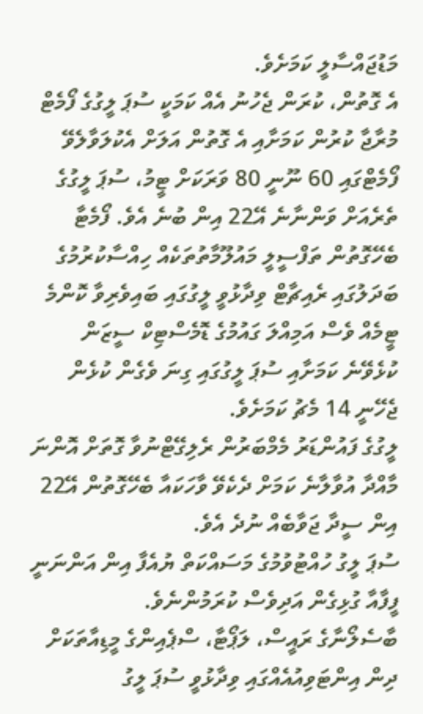މަޑުޖައްސާލީ ކަމަށެވެ.
އެ ގޮތުން، ކުރަން ޖެހުނު އެއް ކަމަކީ ސުޕަ ލީގުގެ ފޯމެޓް މުރާޖާ ކުރުން ކަމަށާއި އެ ގޮތުން އަލަށް އެކުލަވާލެވޭ ފޯމެޓްގައި 60 ނޫނީ 80 ވަރަކަށް ޓީމު، ސުޕަ ލީގުގެ ތެރެއަށް ވަންނާނެ އޭ22 އިން ބުނެ އެވެ. ފޯމެޓާ ބެހޭގޮތުން ތަފްސީލީ މައުލޫމާތުތަކެއް ހިއްސާކުރުމުގެ ބަދަލުގައި ރެއިޗާޓް ވިދާޅުވީ ލީގުގައި ބައިވެރިވާ ކޮންމެ ޓީމެއް ވެސް އަމިއްލަ ގައުމުގެ ޑޮމެސްޓިކް ސީޒަން ކުޅެވޭނެ ކަމަށާއި ސުޕަ ލީގުގައި ގިނަ ވެގެން ކުޅެން ޖެހޭނީ 14 މެޗު ކަމަށެވެ.
ލީގުގެ ފައުންޑަރު މެމްބަރުން ރެލިގޭޓްނުވާ ގޮތަށް އޮންނަ މާއްދާ އުވާލާނެ ކަމަށް ދެކެވޭ ވާހަކައާ ބެހޭގޮތުން އޭ22 އިން ސީދާ ޖަވާބެއް ނުދެ އެވެ.
ސުޕަ ލީގު ހުއްޓުވުމުގެ މަސައްކަތް ޔުއެފާ އިން އަންނަނީ ފީފާއާ ގުޅިގެން އަދިވެސް ކުރަމުންނެވެ.
ބާސެލޯނާގެ ރައީސް، ލަޕޯޓާ، ސްޕެއިންގެ މީޑިއާތަކަށް ދިން އިންޓަވިއުއެއްގައި ވިދާޅުވީ ސުޕަ ލީގު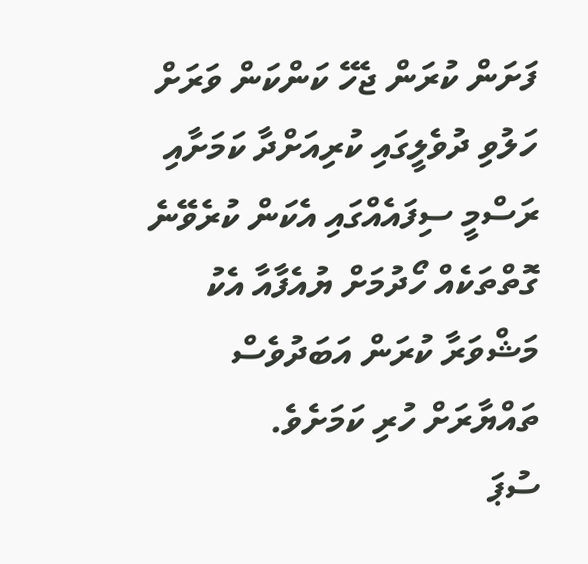ފަށަން ކުރަން ޖެހޭ ކަންކަން ވަރަށް ހަލުވި ދުވެލީގައި ކުރިއަށްދާ ކަމަށާއި ރަސްމީ ސިފައެއްގައި އެކަން ކުރެވޭނެ ގޮތްތަކެއް ހޯދުމަށް ޔުއެފާއާ އެކު މަޝްވަރާ ކުރަން އަބަދުވެސް ތައްޔާރަށް ހުރި ކަމަށެވެ.
ސުޕަ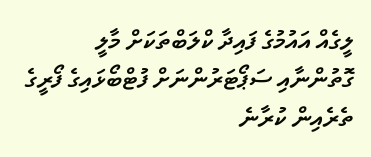ލީގެއް އައުމުގެ ފައިދާ ކްލަބްތަކަށް މާލީ ގޮތުންނާއި ސަޕޯޓަރުންނަށް ފުޓްބޯޅައިގެ ފޯރީގެ ތެރެއިން ކުރާނެ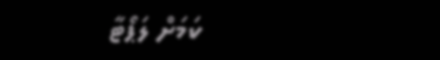ކަމަށް ލަޕޯޓާ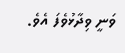ވަނީ ވިދާޅުވެފަ އެވެ.